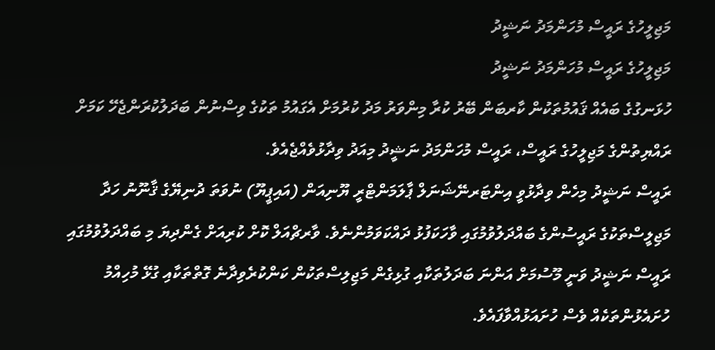މަޖިލީހުގެ ރައީސް މުހަންމަދު ނަޝީދު
މަޖިލީހުގެ ރައީސް މުހަންމަދު ނަޝީދު
ހުޅަނގުގެ ބައެއް ޤައުމުތަކުން ކާރބަން ބޭރު ކުރާ މިންވަރު މަދު ކުރުމަށް އެގައުމު ތަކުގެ ވިސްނުން ބަދަލުކުރަންޖެހޭ ކަމަށް ރައްޔިތުންގެ މަޖިލީހުގެ ރައީސް، ރައީސް މުހަންމަދު ނަޝީދު މިއަދު ވިދާޅުވެއްޖެއެވެ.
ރައީސް ނަޝީދު މިހެން ވިދާޅުވީ އިންޓަރނޭޝަނަލް ޕާލަމަންޓްރީ ޔޫނިއަން (އައިޕީޔޫ) ނުވަތަ ދުނިޔޭގެ ޤާނޫނު ހަދާ މަޖިލީސްތަކުގެ ރައީސުންގެ ބައްދަލުވުމުގައި ވާހަކަފުޅު ދައްކަވަމުންނެވެ. ވާރޗްއަލް ކޮށް ކުރިއަށް ގެންދިޔަ މި ބައްދަލުވުމުގައި ރައީސް ނަޝީދު ވަނީ މޫސުމަށް އަންނަ ބަދަލުތަކާއި ގުޅިގެން މަޖިލިސްތަކުން ކަންކުރެވިދާނެ ގޮތްތަކާއި ގުޅޭ މުހިއްމު ހުށައެޅުންތަކެއް ވެސް ހުށައަޅުއްވާފައެވެ.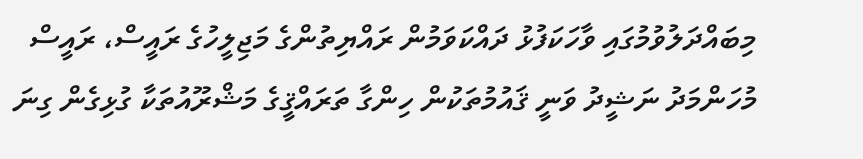މިބައްދަލުވުމުގައި ވާހަކަފުޅު ދައްކަވަމުން ރައްޔިތުންގެ މަޖިލީހުގެ ރައީސް، ރައީސް މުހަންމަދު ނަޝީދު ވަނީ ޤައުމުތަކުން ހިންގާ ތަރައްޤީގެ މަޝްރޫއުތަކާ ގުޅިގެން ގިނަ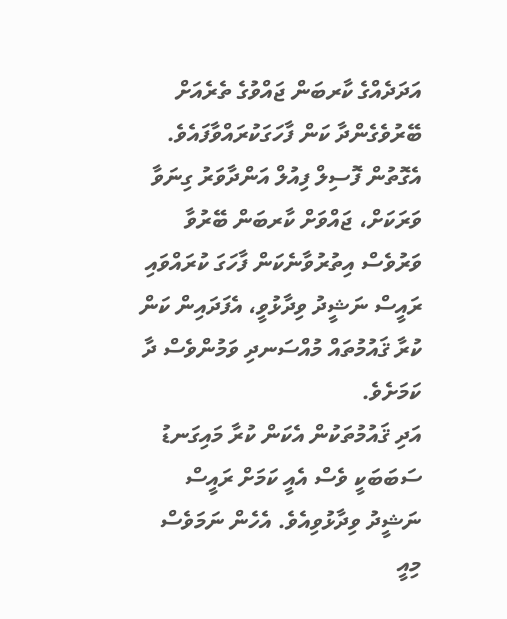އަދަދެއްގެ ކާރބަން ޖައްވުގެ ތެރެއަށް ބޭރުވެގެންދާ ކަން ފާހަގަކުރައްވާފައެވެ. އެގޮތުން ފޮސިލް ފިއުލް އަންދާވަރު ގިނަވާ ވަރަކަށް، ޖައްވަށް ކާރބަން ބޭރުވާ ވަރުވެސް އިތުރުވާނެކަން ފާހަގަ ކުރައްވައި ރައީސް ނަޝީދު ވިދާޅުވީ، އެފަދައިން ކަން ކުރާ ޤައުމުތައް މުއްސަނދި ވަމުންވެސް ދާ ކަމަށެވެ.
އަދި ޤައުމުތަކުން އެކަން ކުރާ މައިގަނޑު ސަބަބަކީ ވެސް އެއީ ކަމަށް ރައީސް ނަޝީދު ވިދާޅުވިއެވެ. އެހެން ނަމަވެސް މިއީ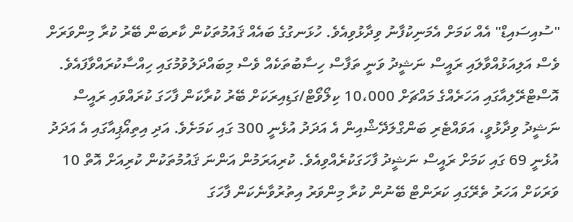"ސުއިސައިޑް" އެއް ކަމަށް އެމަނިކުފާނު ވިދާޅުވިއެވެ. ހުޅަނގުގެ ބައެއް ޤައުމުތަކުން ކާރބަން ބޭރު ކުރާ މިންވަރަށް ވެސް އަލިއަޅުއްވާލައި ރައީސް ނަޝީދު ވަނީ ތަފާސް ހިސާބުތަކެއް ވެސް މިބައްދަލުވުމުގައި ހިއްސާކުރައްވާފައެވެ. އޮސްޓްރޭލިއާގައި އަހަރެއްގެ މައްޗަށް 10،000 ކިލޯވޯޓް/ގަޑިއިރަކަށް ބޭރު ކުރާކަން ފާހަގަ ކުރައްވައި ރައީސް ނަޝީދު ވިދާޅުވީ، އަވައްޓެރި ބަންގްލަދޭޝްއިން އެ އަދަދު އުޅެނީ 300 ގައި ކަމަށެވެ. އަދި އިތިއޯޕިއާގައި އެ އަދަދު އުޅެނީ 69 ގައި ކަމަށް ރައީސް ނަޝީދު ފާހަގަކުރެއްވިއެވެ. ކުރިއަރަމުން އަންނަ ޤައުމުތަކުން ކުރިއަށް އޮތް 10 ވަރަކަށް އަހަރު ތެރޭގައި ކަރަންޓް ބޭނުން ކުރާ މިންވަރު އިތުރުވާނެކަން ފާހަގަ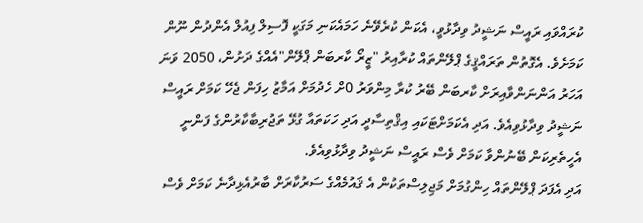ކުރައްވައި ރައީސް ނަޝީދު ވިދާޅުވީ، އެކަން ކުރެވޭނެ ހަމައެކަނި މަގަކީ ފޮސިލް ފިއުލް އެންދުން ނޫން ކަމަށެވެ. އެގޮތުން ތަރައްޤީގެ ޕްލޭންތައް ކުރާއިރު "ޒީރޯ ކާރބަން ޕްލޭން"އެއްގެ ދަށުން، 2050 ވަނަ އަހަރު އަންނަންވާއިރަށް ކާރބަން ބޭރު ކުރާ މިންވަރު 0ށް ހެދުމަށް އަމާޒު ހިފަން ޖެހޭ ކަމަށް ރައީސް ނަޝީދު ވިދާޅުވިއެވެ. އަދި އެކަމަށްޓަކައި އިޤްތިސާދީ އަދި ހަކަތައާ ގުޅޭ ތަޖުރިބާކާރުންގެ ފަންނީ އެހީތެރިކަން ބޭނުންވާ ކަމަށް ވެސް ރައީސް ނަޝީދު ވިދާޅުވިއެވެ.
އަދި އެފަދަ ޕްލޭންތައް ހިންގުމަށް މަޖިލިސްތަކުން އެ ޤައުމެއްގެ ސަރުކާރަށް ބާރުއެޅިދާނެ ކަމަށް ވެސް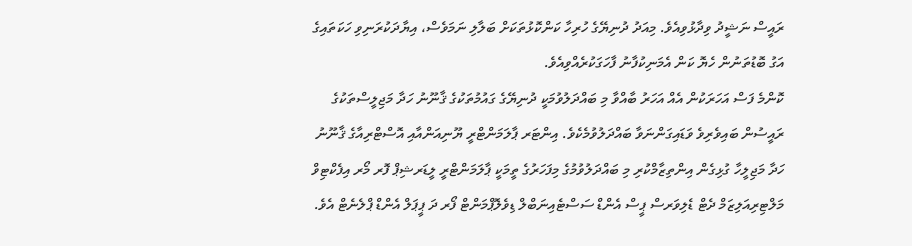ރައީސް ނަޝީދު ވިދާޅުވިއެވެ. މިއަދު ދުނިޔޭގެ ހުރިހާ ކަންކޮޅުތަކަށް ބަލާލި ނަމަވެސް، އިޔާދަކުރަނިވި ހަކަތައިގެ އަގު ބޮޑުތަނުން ހެޔޮ ކަން އެމަނިކުފާނު ފާހަގަކުރެއްވިއެވެ.
ކޮންމެ ފަސް އަހަރަކުން އެއް އަހަރު ބާއްވާ މި ބައްދަލުވުމަކީ ދުނިޔޭގެ ގައުމުތަކުގެ ޤާނޫނު ހަދާ މަޖިލީސްތަކުގެ ރައީސުން ބައިވެރިވެ ވަޑައިގަންނަވާ ބައްދަލުވުމެކެވެ. އިންޓަރ ޕާލަމަންޓްރީ ޔޫނިއަންއާއި އޮސްޓްރިއާގެ ޤާނޫނު ހަދާ މަޖިލީހާ ގުޅިގެން އިންތިޒާމްކުރި މި ބައްދަލުވުމުގެ މިފަހަރުގެ ތީމަކީ ޕާލަމަންޓްރީ ލީޑަރޝިޕް ފޮރ މޯރ އިފެކްޓިވް މަލްޓިރިއަލިޒަމް ދެޓް ޑެލިވަރސް ޕީސް އެންޑް ސަސްޓެއިނަބްލް ޑިވެލޮޕްމަންޓް ފޯރ ދަ ޕީޕަލް އެންޑް ޕްލެނެޓް އެވެ.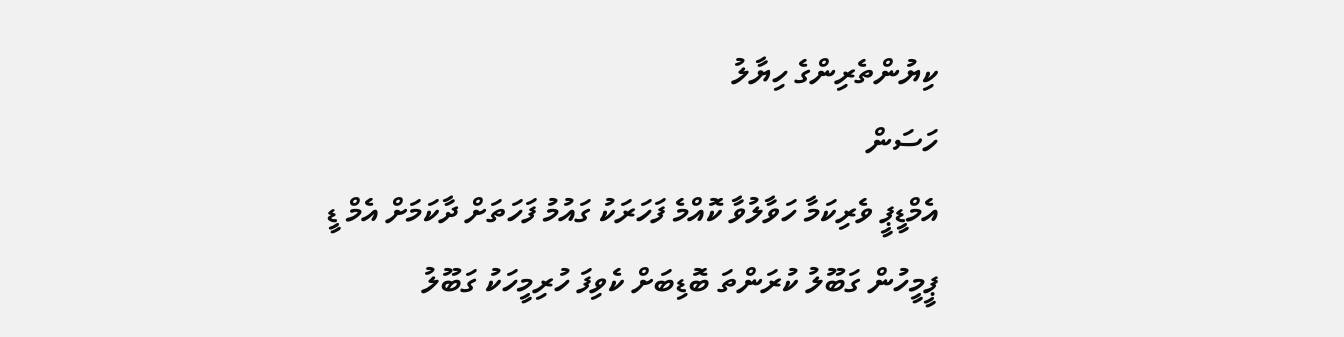ކިޔުންތެރިންގެ ހިޔާލު
ހަސަން
އެމްޑީޕީ ވެރިކަމާ ހަވާލުވާ ކޮއްމެ ފަހަރަކު ގައުމު ފަހަތަށް ދާކަމަށް އެމް ޑީ ޕީމީހުން ގަބޫލު ކުރަންތަ ބޮޑިބަށް ކެވިފަ ހުރިމީހަކު ގަބޫލު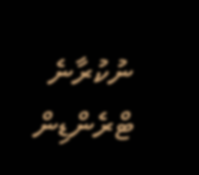ނުކުރާނެ
ޓްރެންޑިން